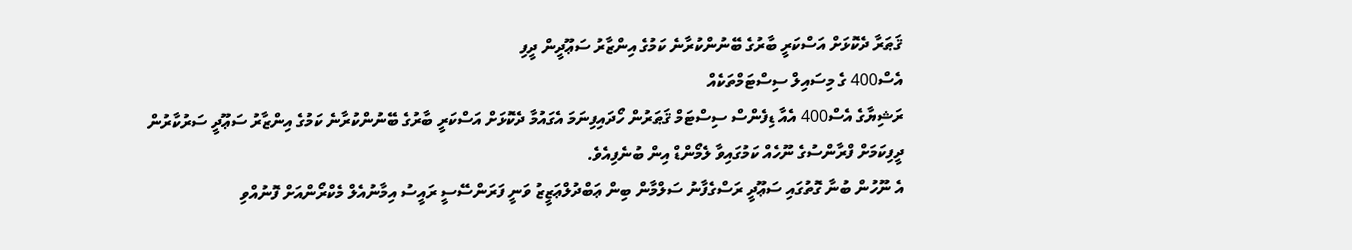ޤަޠަރާ ދެކޮޅަށް އަސްކަރީ ބާރުގެ ބޭނުންކުރާނެ ކަމުގެ އިންޒާރު ސަޢޫދީން ދީފި
އެސް400 ގެ މިސައިލް ސިސްޓަމްތަކެއް
ރަޝިޔާގެ އެސް400 އެއާ ޑިފެންސް ސިސްޓަމް ޤަޠަރުން ހޯދައިފިނަމަ އެގައުމާ ދެކޮޅަށް އަސްކަރީ ބާރުގެ ބޭނުންކުރާނެ ކަމުގެ އިންޒާރު ސަޢޫދީ ސަރުކާރުން ދީފިކަމަށް ފްރާންސުގެ ނޫހެއް ކަމުގައިވާ ލެމޯންޑް އިން ބުނެފިއެވެ.
އެ ނޫހުން ބުނާ ގޮތުގައި ސަޢޫދީ ރަސްގެފާނު ސަލްމާން ބިން ޢަބްދުލްޢަޒީޒު ވަނީ ފަރަންސޭސީ ރައީސު އިމާނުއެލް މެކްރޯންއަށް ފޮނުއްވި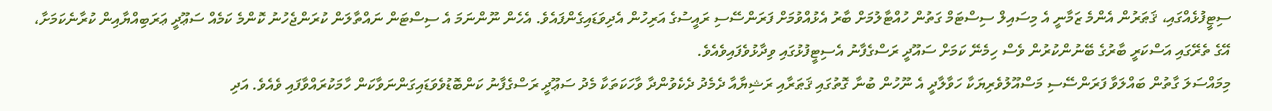ސިޓީފުޅެއްގައި، ޤަޠަރުން އެންމެ ޒަމާނީ އެ މިސައިލް ސިސްޓަމް ގަތުން ހުއްޓާލުމަށް ބާރު އެޅުއްވުމަށް ފަރަންސޭސި ރައީސުގެ އަރިހުން އެދިވަޑައިގެންފައެވެ. އެހެން ނޫންނަމަ އެ ސިސްޓަން ނައްތާލަން ކުރަންޖެހުނު ކޮންމެ ކަމެއް ސަޢޫދީ ޢަރަބިއްޔާއިން ކުރާނެކަމަށާ، އޭގެ ތެރޭގައި އަސްކަރީ ބާރުގެ ބޭނުންކުރުން ވެސް ހިމެނޭ ކަމަށް ސައޫދީ ރަސްގެފާނު އެސިޓީފުޅުގައި ވިދާޅުވެފައިވެއެވެ.
މިމައްސަލަ ގާތުން ބައްލަވާ ފަރަންސޭސި މަސްއޫލުވެރިޔަކާ ހަވާލާދީ އެ ނޫހުން ބުނާ ގޮތުގައި ޤަޠަރާއި ރަޝިޔާއާ ދެމެދު ދެކެވުންދާ ވާހަކަތަކާ މެދު ސަޢޫދީ ރަސްގެފާނު ކަންބޮޑުވެވަޑައިގަންނަވާކަން ހާމަކުރައްވާފައި ވެއެވެ. އަދި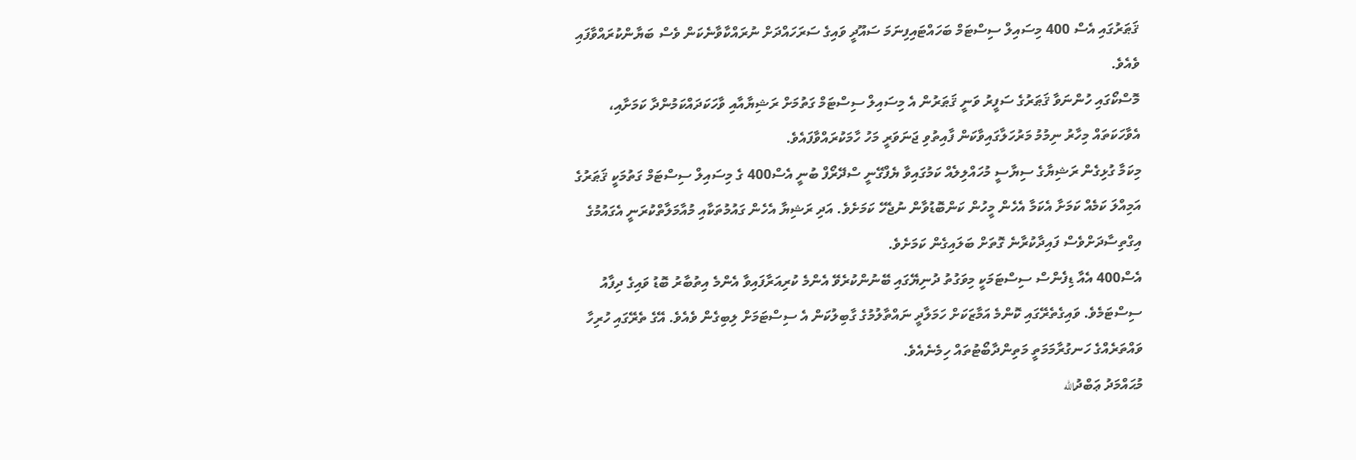ޤަޠަރުގައި އެސް 400 މިސައިލް ސިސްޓަމް ބަހައްޓައިފިނަމަ ސައޫދީ ވައިގެ ސަރަހައްދަށް ނުރައްކާވާނެކަން ވެސް ބަޔާންކުރައްވާފައި ވެއެވެ.
މޮސްކޯގައި ހުންނަވާ ޤަޠަރުގެ ސަފީރު ވަނީ ޤަޠަރުން އެ މިސައިލް ސިސްޓަމް ގަތުމަށް ރަޝިޔާއާއި ވާހަކަދައްކަމުންދާ ކަމަށާއި، އެވާހަކަތައް މިހާރު ނިމުމު މަރުހަލާގައިވާކަން ފާއިތުވި ޖަނަވަރީ މަހު ހާމަކުރައްވާފައެވެ.
މިކަމާ ގުޅިގެން ރަޝިޔާގެ ސިޔާސީ މުހައްލިލެއް ކަމުގައިވާ ޔެފްގޭނީ ސްދޭރޯފް ބުނީ އެސް400 ގެ މިސައިލް ސިސްޓަމް ގަތުމަކީ ޤަޠަރުގެ އަމިއްލަ ކަމެއް ކަމަށާ އެކަމާ އެހެން މީހުން ކަންބޮޑުވާން ނުޖެހޭ ކަމަށެވެ. އަދި ރަޝިޔާ އެހެން ގައުމުތަކާއި މުއާމަލާތްކުރަނީ އެގައުމުގެ އިގްތިސާދަށްވެސް ފައިދާކުރާނެ ގޮތަށް ބަލައިގެން ކަމަށެވެ.
އެސް400 އެއާ ޑިފެންސް ސިސްޓަމަކީ މިވަގުތު ދުނިޔޭގައި ބޭނުންކުރެވޭ އެންމެ ކުރިއަރާފައިވާ އެންމެ އިތުބާރު ބޮޑު ވައިގެ ދިފާއު ސިސްޓަމެވެ. ވައިގެތެރޭގައި ކޮންމެ އަމާޒަކަށް ހަމަލާދީ ނައްތާލުމުގެ ގާބިލުކަން އެ ސިސްޓަމަށް ލިބިގެން ވެއެވެ. އޭގެ ތެރޭގައި ހުރިހާ ވައްތަރެއްގެ ހަނގުރާމަމަތީ މަތިންދާބޯޓުތައް ހިމެނެއެވެ.
މުޙައްމަދު ޢަބްދުالله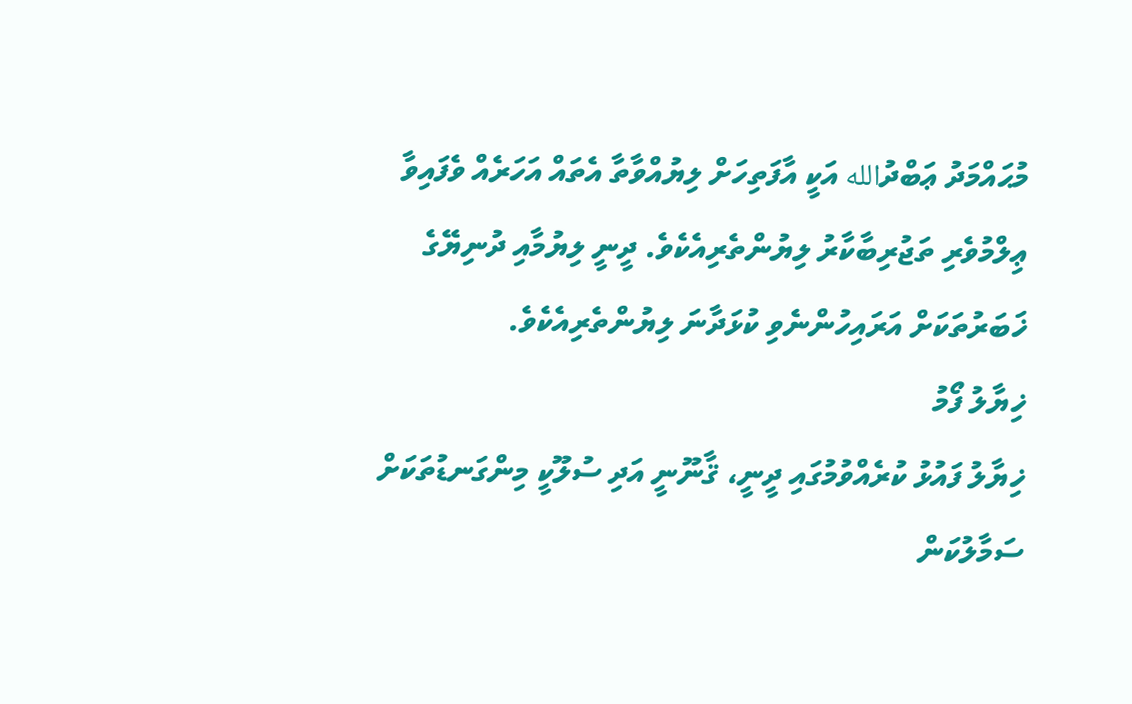މުޙައްމަދު ޢަބްދުالله އަކީ އާފަތިހަށް ލިޔުއްވާތާ އެތައް އަހަރެއް ވެފައިވާ ޢިލްމުވެރި ތަޖުރިބާކާރު ލިޔުންތެރިއެކެވެ. ދީނީ ލިޔުމާއި ދުނިޔޭގެ ޚަބަރުތަކަށް އަރައިހުންނެވި ކުޅަދާނަ ލިޔުންތެރިއެކެވެ.
ޚިޔާލު ފޯމު
ޚިޔާލު ފައުޅު ކުރެއްވުމުގައި ދީނީ، ޤާނޫނީ އަދި ސުލޫކީ މިންގަނޑުތަކަށް ސަމާލުކަން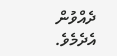ދެއްވުން އެދެމެވެ.